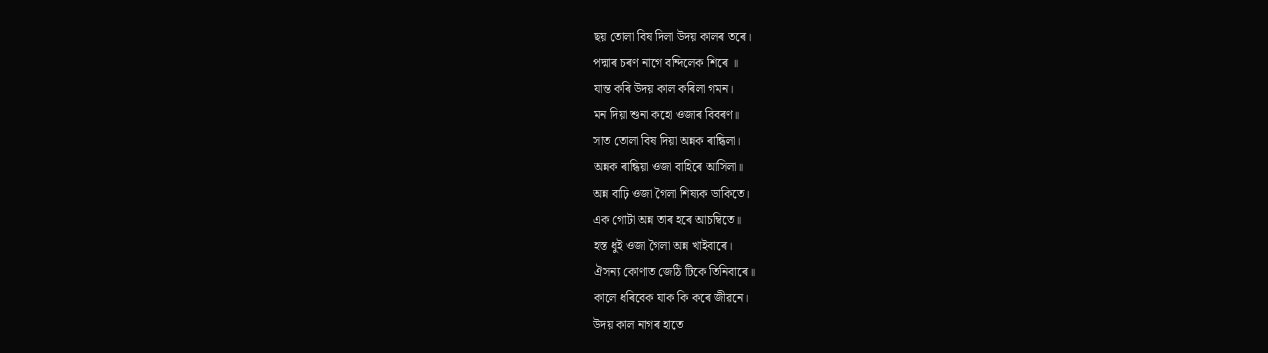ছয় তোলা বিষ দিলা উদয় কালৰ তৰে।
পদ্মাৰ চৰণ নাগে বন্দিলেক শিৰে ॥
যান্ত কৰি উদয় কাল কৰিলা গমন।
মন দিয়া শুনা কহো ওজাৰ বিবৰণ॥
সাত তোলা বিষ দিয়া অন্নক ৰান্ধিলা।
অন্নক ৰান্ধিয়া ওজা বাহিৰে আসিলা॥
অন্ন বাঢ়ি ওজা গৈলা শিষ্যক ডাকিতে।
এক গোটা অন্ন তাৰ হৰে আচম্বিতে॥
হস্ত ধুই ওজা গৈলা অন্ন খাইবাৰে।
ঐসন্য কোণাত জেঠি টিকে তিনিবাৰে॥
কালে ধৰিবেক যাক কি কৰে জীৱনে।
উদয় কাল নাগৰ হাতে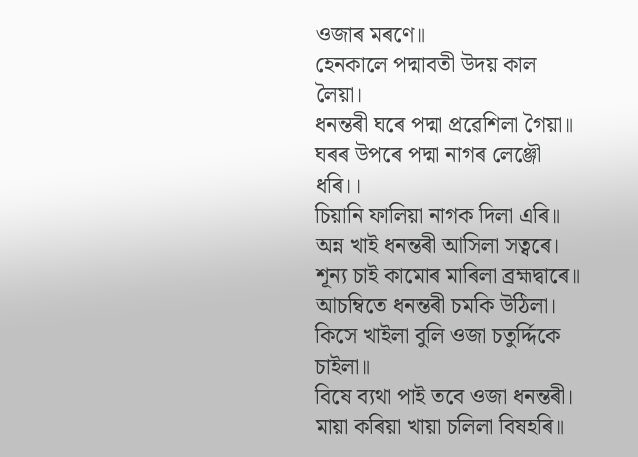ওজাৰ মৰণে॥
হেনকালে পদ্মাবতী উদয় কাল লৈয়া।
ধনন্তৰী ঘৰে পদ্মা প্ৰৱেশিলা গৈয়া॥
ঘৰৰ উপৰে পদ্মা নাগৰ লেঞ্জৌ ধৰি।।
চিয়ানি ফালিয়া নাগক দিলা এৰি॥
অন্ন খাই ধনন্তৰী আসিলা সত্বৰে।
শূন্য চাই কামোৰ মাৰিলা ব্ৰহ্মদ্বাৰে॥
আচম্বিতে ধনন্তৰী চমকি উঠিলা।
কিসে খাইলা বুলি ওজা চতুৰ্দ্দিকে চাইলা॥
বিষে ব্যথা পাই তবে ওজা ধনন্তৰী।
মায়া কৰিয়া খায়া চলিলা বিষহৰি॥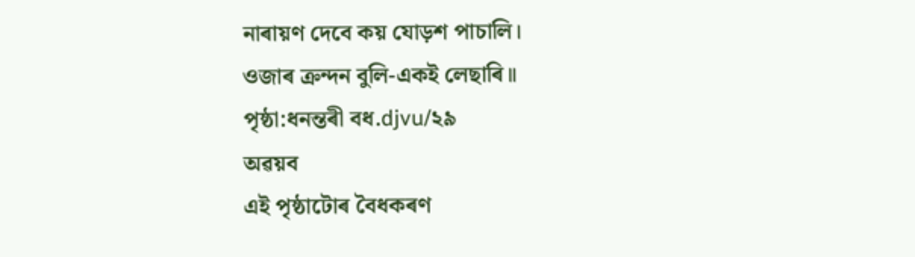নাৰায়ণ দেবে কয় যোড়শ পাচালি।
ওজাৰ ক্ৰন্দন বুলি-একই লেছাৰি॥
পৃষ্ঠা:ধনন্তৰী বধ.djvu/২৯
অৱয়ব
এই পৃষ্ঠাটোৰ বৈধকৰণ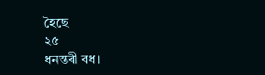হৈছে
২৫
ধনন্তৰী বধ।